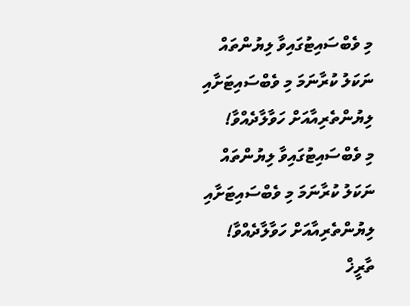މި ވެބްސައިޓުގައިވާ ލިޔުންތައް ނަކަލު ކުރާނަމަ މި ވެބްސައިޓަށާއި ލިޔުންތެރިއާއަށް ހަވާލާދެއްވާ!
މި ވެބްސައިޓުގައިވާ ލިޔުންތައް ނަކަލު ކުރާނަމަ މި ވެބްސައިޓަށާއި ލިޔުންތެރިއާއަށް ހަވާލާދެއްވާ!
ތާރީޚް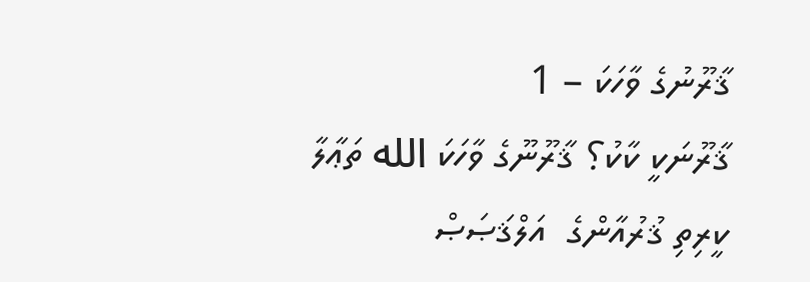ޤާރޫނުގެ ވާހަކަ – 1
ޤާރޫނަކީ ކާކު؟ ޤާރޫނޫގެ ވާހަކަ الله ތަޢާލާ ކީރިތި ޤުރުއާންގެ  އަލްޤަޞަޞް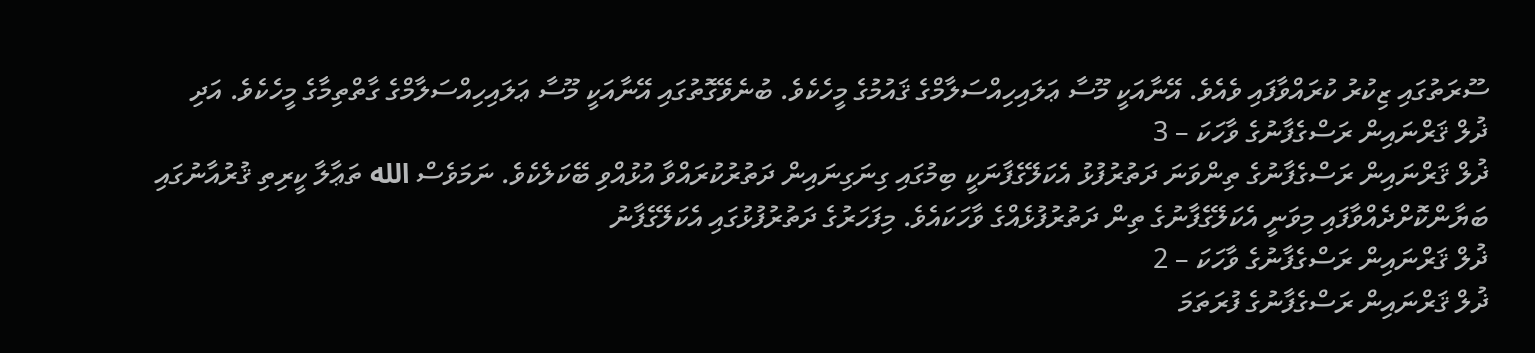ސޫރަތުގައި ޒިކުރު ކުރައްވާފައި ވެއެވެ. އޭނާއަކީ މޫސާ ޢަލައިހިއްސަލާމްގެ ޤައުމުގެ މީހެކެވެ. ބުނެވޭގޮތުގައި އޭނާއަކީ މޫސާ ޢަލައިހިއްސަލާމްގެ ގާތްތިމާގެ މީހެކެވެ. އަދި
ޛުލް ޤަރްނައިން ރަސްގެފާނުގެ ވާހަކަ – 3
ޛުލް ޤަރްނައިން ރަސްގެފާނުގެ ތިންވަނަ ދަތުރުފުޅު އެކަލޭގެފާނަކީ ބިމުގައި ގިނަގިނައިން ދަތުރުކުރައްވާ އުޅުއްވި ބޭކަލެކެވެ. ނަމަވެސް الله ތަޢާލާ ކީރިތި ޤުރުއާނުގައި ބަޔާންކޮށްދެއްވާފައި މިވަނީ އެކަލޭގެފާނުގެ ތިން ދަތުރުފުޅެއްގެ ވާހަކައެވެ. މިފަހަރުގެ ދަތުރުފުޅުގައި އެކަލޭގެފާނު
ޛުލް ޤަރްނައިން ރަސްގެފާނުގެ ވާހަކަ – 2
ޛުލް ޤަރްނައިން ރަސްގެފާނުގެ ފުރަތަމަ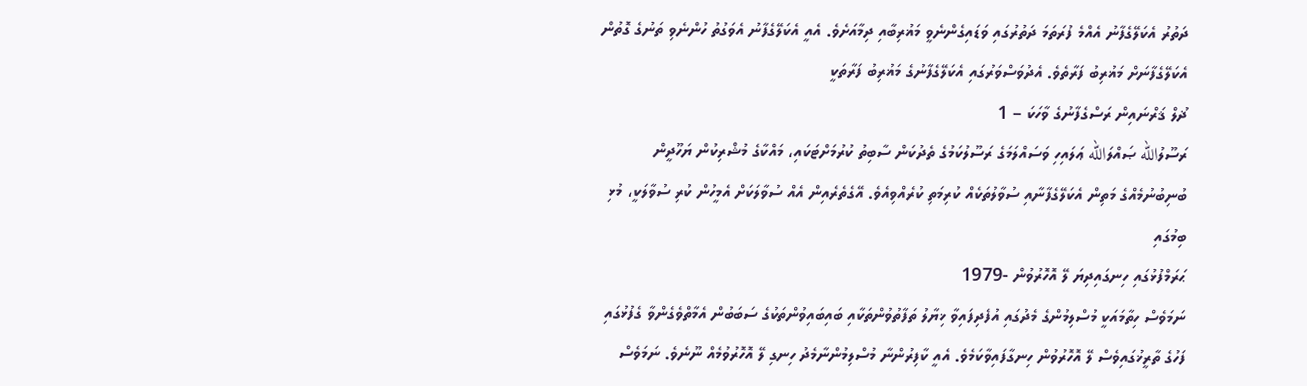ދަތުރު އެކަލޭގެފާނު އެއްމެ ފުރަތަމަ ދަތުރުގައި ވަޑައިގެންނެވީ މަޣުރިބާއި ދިމާއަށެވެ. އެއީ އެކަލޭގެފާނު އެވަގުތު ހުންނެވި ތަނުގެ ގޮތުން އެކަލޭގެފާނަށް މަޣުރިބު ފަރާތެވެ. އެދުވަސްވަރުގައި އެކަލޭގެފާނުގެ މަޣުރިބު ފަރާތަކީ
ޛުލް ޤަރްނައިން ރަސްގެފާނުގެ ވާހަކަ – 1
ރަސޫލުالله ޞައްލަالله ޢަލައިހި ވަސައްލަމަގެ ރަސޫލުކަމުގެ ތެދުކަން ސާބިތު ކުރުމަށްޓަކައި، މައްކާގެ މުޝްރިކުން ޔަހޫދީން ބުނިބުނުމެއްގެ މަތިން އެކަލޭގެފާނާއި ސުވާލުތަކެއް ކުރިމަތި ކުރެއްވިއެވެ. އޭގެތެރެއިން އެއް ސުވާލަކަށް އެމީހުން ކުރި ސުވާލަކީ، މުޅި ބިމުގައި
ޙަރަމްފުޅުގައި ހިނގައިދިޔަ ލޭ އޮހޮރުވުން -1979
ނަމަވެސް ހިތާމައަކީ މުސްލިމުންގެ މެދުގައި އުފެދިފައިވާ ޚިޔާލު ތަފާތުވުންތަކާއި ބައިބައިވުންތަކުގެ ސަބަބުން އެމާތްވެގެންވާ ގެފުޅުގައި ފަހުގެ ތާރީޚުގައިވެސް ލޭ އޮހޮރުވުން ހިނގާފައިވާކަމެވެ. އެއީ ކާފިރުންނާ މުސްލިމުންނާމެދު ހިނގި ލޭ އޮހޮރުވުމެއް ނޫނެވެ. ނަމަވެސް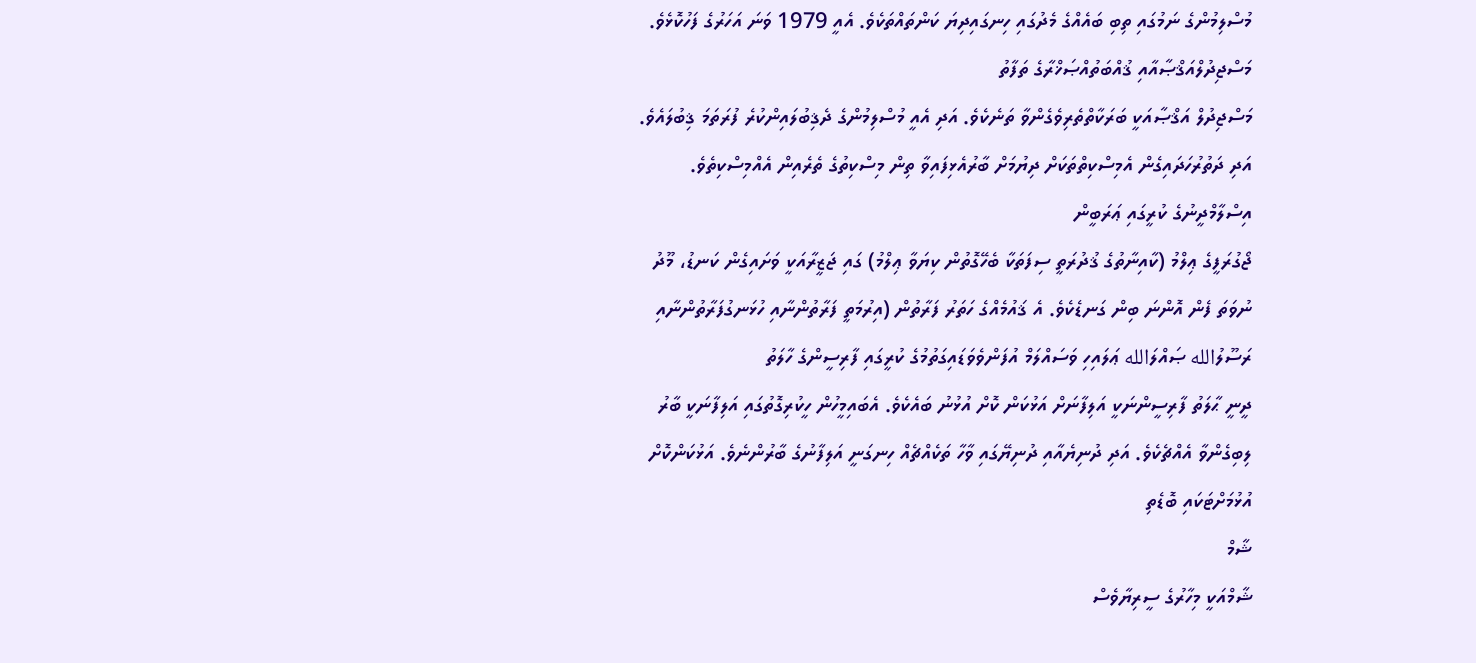މުސްލިމުންގެ ނަމުގައި ތިބި ބައެއްގެ މެދުގައި ހިނގައިދިޔަ ކަންތައްތަކެވެ. އެއީ 1979 ވަނަ އަހަރުގެ ފަހުކޮޅެވެ.
މަސްޖިދުލްއަޤްޞާއާއި ޤުއްބަތުއްޞަޚްރާގެ ތަފާތު
މަސްޖިދުލް އަޤްޞާއަކީ ބަރަކާތްތެރިވެގެންވާ ތަނެކެވެ. އަދި އެއީ މުސްލިމުންގެ ދެޤިބުލައިންކުރެ ފުރަތަމަ ޤިބުލައެވެ. އަދި ދަތުރުހަދައިގެން އެމިސްކިތްތަކަށް ދިޔުމަށް ބާރުއެޅިފައިވާ ތިން މިސްކިތުގެ ތެރެއިން އެއްމިސްކިތެވެ.
އިސްލާމްދީނުގެ ކުރީގައި ޢަރަބީން
ޖޯގުރަފީގެ ޢިލްމު (ކާއިނާތުގެ ޤުދުރަތީ ސިފަތަކާ ބެހޭގޮތުން ކިޔަވާ ޢިލްމު) ގައި ޖަޒީރާއަކީ ވަށައިގެން ކަނޑު، މޫދު ނުވަތަ ފެން އޮންނަ ބިން ގަނޑެކެވެ. އެ ޤައުމެއްގެ ހަތަރު ފަރާތުން (އިރުމަތީ ފަރާތުންނާއި ހުޅަނގުފަރާތުންނާއި
ރަސޫލުالله ޞައްލަالله ޢަލައިހި ވަސައްލަމް އުފަންވެވަޑައިގަތުމުގެ ކުރީގައި ފާރިސީންގެ ހާލަތު
ދީނީ ޙާލަތު ފާރިސީންނަކީ އަލިފާނަށް އަޅުކަން ކޮށް އުޅުނު ބައެކެވެ. އެބައިމީހުން ހީކުރިގޮތުގައި އަލިފާނަކީ ބާރު ލިބިގެންވާ އެއްޗެކެވެ. އަދި ދުނިޔެއާއި ދުނިޔޭގައި ވާހާ ތަކެއްޗެއް ހިނގަނީ އަލިފާނުގެ ބާރުންނެވެ. އަޅުކަންކޮށް އުޅުމަށްޓަކައި ބޮޑެތި
ޝާމް
ޝާމްއަކީ މިހާރުގެ ސީރިޔާވެސް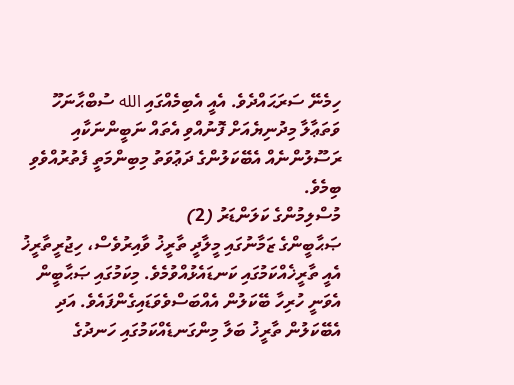ހިމެނޭ ސަރަޙައްދެވެ. އެއީ އެބިމެއްގައި الله ސުބްޙާނަހޫ ވަތަޢާލާ މިދުނިޔެއަށް ފޮނުއްވި އެތައް ނަބީންނަކާއި ރަސޫލުންނެއް އެބޭކަލުންގެ ދަޢުވަތު މިބިންމަތީ ފެތުރުއްވެވި ބިމެވެ.
މުސްލިމުންގެ ކަލަންޑަރު (2)
ޞަޙާބީންގެ ޒަމާނުގައި މީލާދީ ތާރީޚު ވާއިރުވެސް، ހިޖުރީތާރީޚު އެއީ ތާރީޚެއްކަމުގައި ކަނޑައެޅުއްވުމެވެ. މިކަމުގައި ޞަޙާބީން އެވަނީ ހުރިހާ ބޭކަލުން އެއްބަސްވެވަޑައިގެންފައެވެ. އަދި އެބޭކަލުން ތާރީޚު ބަލާ މިންގަނޑެއްކަމުގައި ހަނދުގެ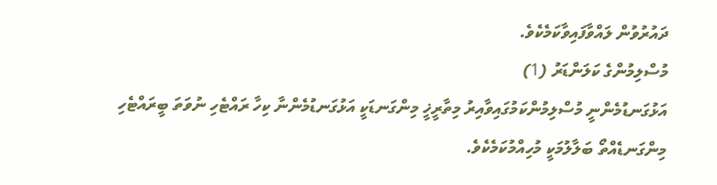ދައުރުވުން ލައްވާފައިވާކަމެކެވެ.
މުސްލިމުންގެ ކަލަންޑަރު (1)
އަޅުގަނޑުމެންނީ މުސްލިމުންކަމުގައިވާއިރު މިތާރީޚީ މިންގަނޑަކީ އަޅުގަނޑުމެންނާ ކިހާ ރައްޓެހި ނުވަތަ ބީރައްޓެހި މިންގަނޑެއްތޯ ބަލާލުމަކީ މުހިއްމުކަމެކެވެ.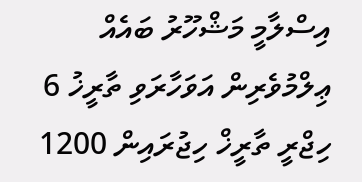އިސްލާމީ މަޝްހޫރު ބައެއް ޢިލްމުވެރިން އަވަހާރަވި ތާރީޚު 6
ހިޖްރީ ތާރީޚް ހިޖުރައިން 1200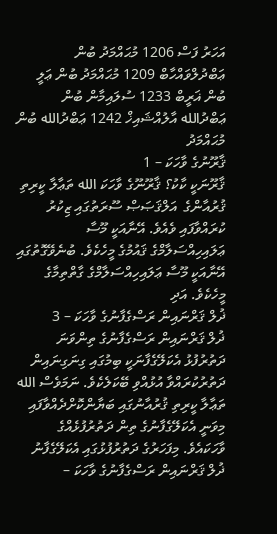އަހަރު ފަސް 1206 މުޙައްމަދު ބުން ޢަބްދުލްވައްހާބް 1209 މުޙައްމަދު ބުން ޢަލީ ބުން ޣަރީބް 1233 ސުލައިމާން ބުން ޢަބްދުالله އާލުއްޝައިޚް 1242 ޢަބްދުالله ބުން މުޙައްމަދު
ޤާރޫނުގެ ވާހަކަ – 1
ޤާރޫނަކީ ކާކު؟ ޤާރޫނޫގެ ވާހަކަ الله ތަޢާލާ ކީރިތި ޤުރުއާންގެ  އަލްޤަޞަޞް ސޫރަތުގައި ޒިކުރު ކުރައްވާފައި ވެއެވެ. އޭނާއަކީ މޫސާ ޢަލައިހިއްސަލާމްގެ ޤައުމުގެ މީހެކެވެ. ބުނެވޭގޮތުގައި އޭނާއަކީ މޫސާ ޢަލައިހިއްސަލާމްގެ ގާތްތިމާގެ މީހެކެވެ. އަދި
ޛުލް ޤަރްނައިން ރަސްގެފާނުގެ ވާހަކަ – 3
ޛުލް ޤަރްނައިން ރަސްގެފާނުގެ ތިންވަނަ ދަތުރުފުޅު އެކަލޭގެފާނަކީ ބިމުގައި ގިނަގިނައިން ދަތުރުކުރައްވާ އުޅުއްވި ބޭކަލެކެވެ. ނަމަވެސް الله ތަޢާލާ ކީރިތި ޤުރުއާނުގައި ބަޔާންކޮށްދެއްވާފައި މިވަނީ އެކަލޭގެފާނުގެ ތިން ދަތުރުފުޅެއްގެ ވާހަކައެވެ. މިފަހަރުގެ ދަތުރުފުޅުގައި އެކަލޭގެފާނު
ޛުލް ޤަރްނައިން ރަސްގެފާނުގެ ވާހަކަ –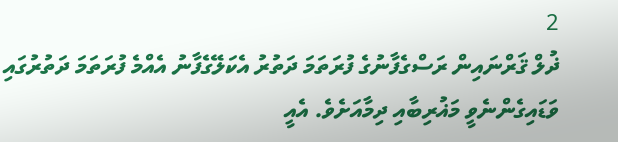2
ޛުލް ޤަރްނައިން ރަސްގެފާނުގެ ފުރަތަމަ ދަތުރު އެކަލޭގެފާނު އެއްމެ ފުރަތަމަ ދަތުރުގައި ވަޑައިގެންނެވީ މަޣުރިބާއި ދިމާއަށެވެ. އެއީ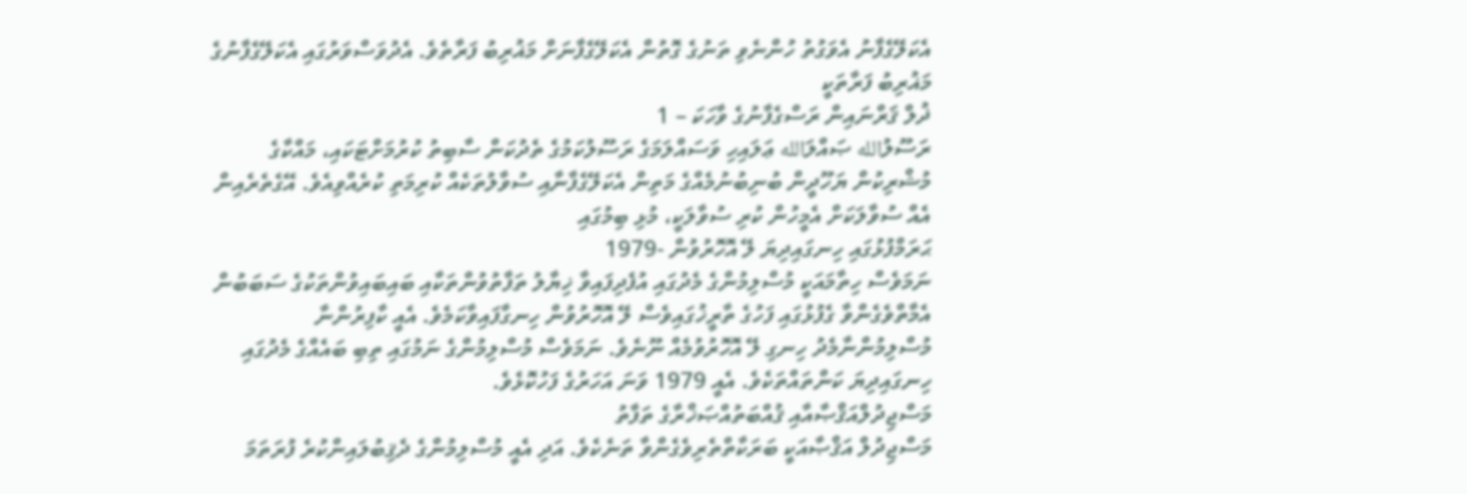އެކަލޭގެފާނު އެވަގުތު ހުންނެވި ތަނުގެ ގޮތުން އެކަލޭގެފާނަށް މަޣުރިބު ފަރާތެވެ. އެދުވަސްވަރުގައި އެކަލޭގެފާނުގެ މަޣުރިބު ފަރާތަކީ
ޛުލް ޤަރްނައިން ރަސްގެފާނުގެ ވާހަކަ – 1
ރަސޫލުالله ޞައްލަالله ޢަލައިހި ވަސައްލަމަގެ ރަސޫލުކަމުގެ ތެދުކަން ސާބިތު ކުރުމަށްޓަކައި، މައްކާގެ މުޝްރިކުން ޔަހޫދީން ބުނިބުނުމެއްގެ މަތިން އެކަލޭގެފާނާއި ސުވާލުތަކެއް ކުރިމަތި ކުރެއްވިއެވެ. އޭގެތެރެއިން އެއް ސުވާލަކަށް އެމީހުން ކުރި ސުވާލަކީ، މުޅި ބިމުގައި
ޙަރަމްފުޅުގައި ހިނގައިދިޔަ ލޭ އޮހޮރުވުން -1979
ނަމަވެސް ހިތާމައަކީ މުސްލިމުންގެ މެދުގައި އުފެދިފައިވާ ޚިޔާލު ތަފާތުވުންތަކާއި ބައިބައިވުންތަކުގެ ސަބަބުން އެމާތްވެގެންވާ ގެފުޅުގައި ފަހުގެ ތާރީޚުގައިވެސް ލޭ އޮހޮރުވުން ހިނގާފައިވާކަމެވެ. އެއީ ކާފިރުންނާ މުސްލިމުންނާމެދު ހިނގި ލޭ އޮހޮރުވުމެއް ނޫނެވެ. ނަމަވެސް މުސްލިމުންގެ ނަމުގައި ތިބި ބައެއްގެ މެދުގައި ހިނގައިދިޔަ ކަންތައްތަކެވެ. އެއީ 1979 ވަނަ އަހަރުގެ ފަހުކޮޅެވެ.
މަސްޖިދުލްއަޤްޞާއާއި ޤުއްބަތުއްޞަޚްރާގެ ތަފާތު
މަސްޖިދުލް އަޤްޞާއަކީ ބަރަކާތްތެރިވެގެންވާ ތަނެކެވެ. އަދި އެއީ މުސްލިމުންގެ ދެޤިބުލައިންކުރެ ފުރަތަމަ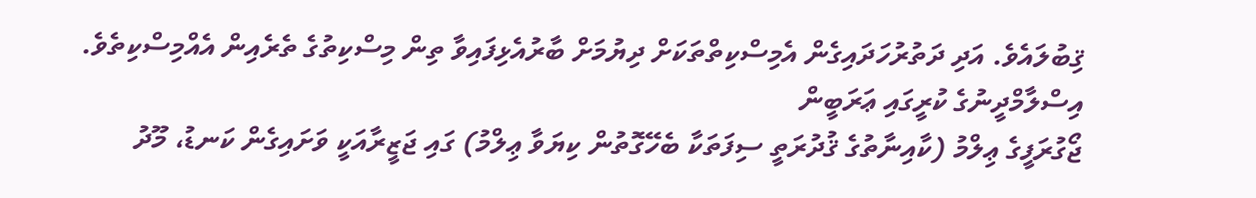ޤިބުލައެވެ. އަދި ދަތުރުހަދައިގެން އެމިސްކިތްތަކަށް ދިޔުމަށް ބާރުއެޅިފައިވާ ތިން މިސްކިތުގެ ތެރެއިން އެއްމިސްކިތެވެ.
އިސްލާމްދީނުގެ ކުރީގައި ޢަރަބީން
ޖޯގުރަފީގެ ޢިލްމު (ކާއިނާތުގެ ޤުދުރަތީ ސިފަތަކާ ބެހޭގޮތުން ކިޔަވާ ޢިލްމު) ގައި ޖަޒީރާއަކީ ވަށައިގެން ކަނޑު، މޫދު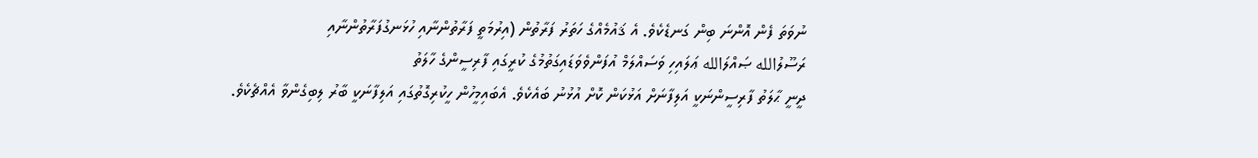ނުވަތަ ފެން އޮންނަ ބިން ގަނޑެކެވެ. އެ ޤައުމެއްގެ ހަތަރު ފަރާތުން (އިރުމަތީ ފަރާތުންނާއި ހުޅަނގުފަރާތުންނާއި
ރަސޫލުالله ޞައްލަالله ޢަލައިހި ވަސައްލަމް އުފަންވެވަޑައިގަތުމުގެ ކުރީގައި ފާރިސީންގެ ހާލަތު
ދީނީ ޙާލަތު ފާރިސީންނަކީ އަލިފާނަށް އަޅުކަން ކޮށް އުޅުނު ބައެކެވެ. އެބައިމީހުން ހީކުރިގޮތުގައި އަލިފާނަކީ ބާރު ލިބިގެންވާ އެއްޗެކެވެ.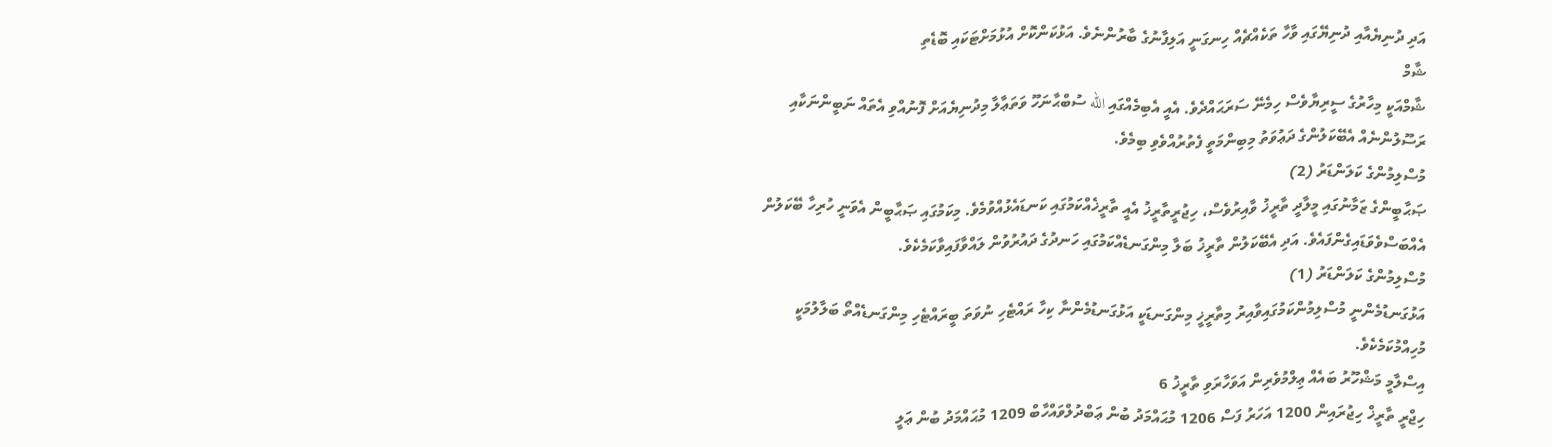އަދި ދުނިޔެއާއި ދުނިޔޭގައި ވާހާ ތަކެއްޗެއް ހިނގަނީ އަލިފާނުގެ ބާރުންނެވެ. އަޅުކަންކޮށް އުޅުމަށްޓަކައި ބޮޑެތި
ޝާމް
ޝާމްއަކީ މިހާރުގެ ސީރިޔާވެސް ހިމެނޭ ސަރަޙައްދެވެ. އެއީ އެބިމެއްގައި الله ސުބްޙާނަހޫ ވަތަޢާލާ މިދުނިޔެއަށް ފޮނުއްވި އެތައް ނަބީންނަކާއި ރަސޫލުންނެއް އެބޭކަލުންގެ ދަޢުވަތު މިބިންމަތީ ފެތުރުއްވެވި ބިމެވެ.
މުސްލިމުންގެ ކަލަންޑަރު (2)
ޞަޙާބީންގެ ޒަމާނުގައި މީލާދީ ތާރީޚު ވާއިރުވެސް، ހިޖުރީތާރީޚު އެއީ ތާރީޚެއްކަމުގައި ކަނޑައެޅުއްވުމެވެ. މިކަމުގައި ޞަޙާބީން އެވަނީ ހުރިހާ ބޭކަލުން އެއްބަސްވެވަޑައިގެންފައެވެ. އަދި އެބޭކަލުން ތާރީޚު ބަލާ މިންގަނޑެއްކަމުގައި ހަނދުގެ ދައުރުވުން ލައްވާފައިވާކަމެކެވެ.
މުސްލިމުންގެ ކަލަންޑަރު (1)
އަޅުގަނޑުމެންނީ މުސްލިމުންކަމުގައިވާއިރު މިތާރީޚީ މިންގަނޑަކީ އަޅުގަނޑުމެންނާ ކިހާ ރައްޓެހި ނުވަތަ ބީރައްޓެހި މިންގަނޑެއްތޯ ބަލާލުމަކީ މުހިއްމުކަމެކެވެ.
އިސްލާމީ މަޝްހޫރު ބައެއް ޢިލްމުވެރިން އަވަހާރަވި ތާރީޚު 6
ހިޖްރީ ތާރީޚް ހިޖުރައިން 1200 އަހަރު ފަސް 1206 މުޙައްމަދު ބުން ޢަބްދުލްވައްހާބް 1209 މުޙައްމަދު ބުން ޢަލީ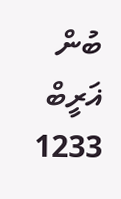ބުން ޣަރީބް 1233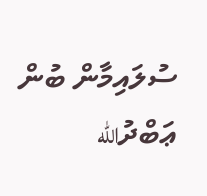ސުލައިމާން ބުން ޢަބްދުالله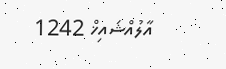އާލުއްޝައިޚް 1242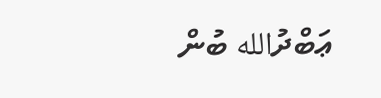ޢަބްދުالله ބުން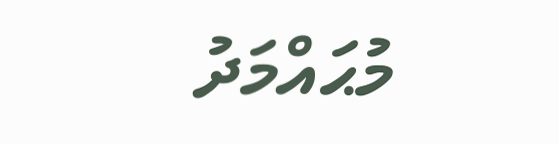މުޙައްމަދު